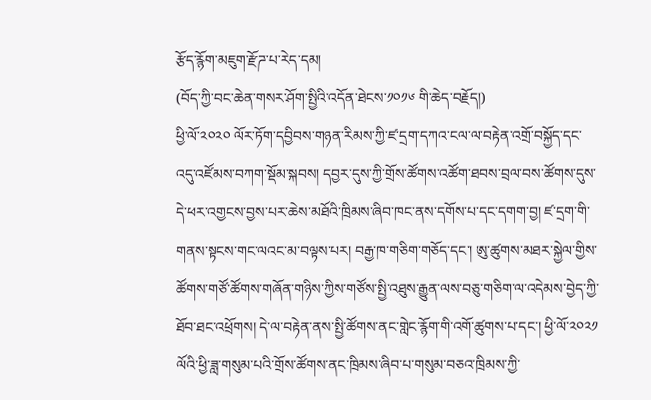རྩོད་རྙོག་མཇུག་རྫོཌ་པ་རེད་དམ།
(བོད་ཀྱི་བང་ཆེན་གསར་ཤོག་སྤྱིའི་འདོན་ཐེངས་༡༠༡༦ གི་ཆེད་བརྗོད།)
ཕྱི་ལོ་༢༠༢༠ ལོར་ཏོག་དབྱིབས་གཉན་རིམས་ཀྱི་ཛ་དྲག་དཀའ་ངལ་ལ་བརྟེན་འགྲོ་བསྐྱོད་དང་འདུ་འཛོམས་བཀག་སྡོམ་སྐབས། དབྱར་དུས་ཀྱི་གྲོས་ཚོགས་འཚོག་ཐབས་བྲལ་བས་ཚོགས་དུས་དེ་ཕར་འགྱངས་བྱས་པར་ཆེས་མཐོའི་ཁྲིམས་ཞིབ་ཁང་ནས་དགོས་པ་དང་དགག་བྱ། ཛ་དྲག་གི་གནས་སྟངས་གང་ལའང་མ་བལྟས་པར། བརྒྱ་ཁ་གཅིག་གཅོད་དང་། ཨུ་ཚུགས་མཐར་སྐྱེལ་གྱིས་ཚོགས་གཙོ་ཚོགས་གཞོན་གཉིས་ཀྱིས་གཙོས་སྤྱི་འཐུས་རྒྱུན་ལས་བཅུ་གཅིག་ལ་འདེམས་བྱེད་ཀྱི་ཐོབ་ཐང་འཕྲོགས། དེ་ལ་བརྟེན་ནས་སྤྱི་ཚོགས་ནང་གླེང་རྙོག་གི་འགོ་ཚུགས་པ་དང་། ཕྱི་ལོ་༢༠༢༡ ལོའི་ཕྱི་ཟླ་གསུམ་པའི་གྲོས་ཚོགས་ནང་ཁྲིམས་ཞིབ་པ་གསུམ་བཅའ་ཁྲིམས་ཀྱི་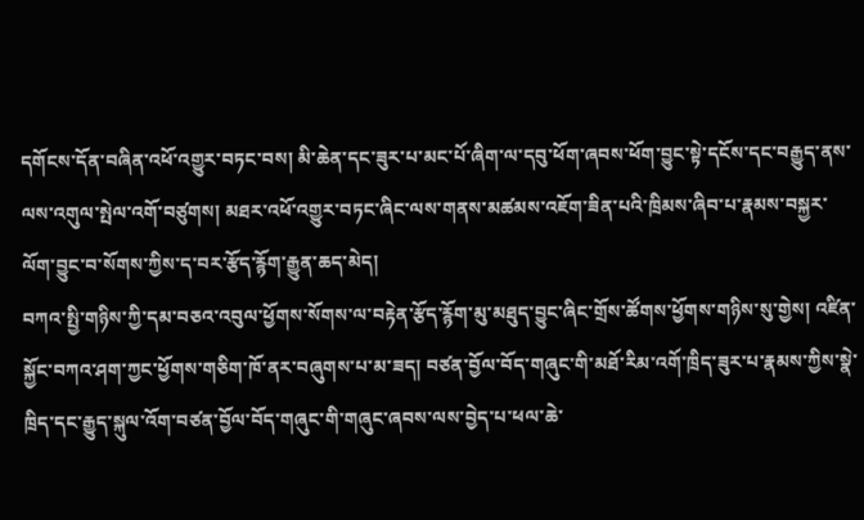དགོངས་དོན་བཞིན་འཕོ་འགྱུར་བཏང་བས། མི་ཆེན་དང་ཟུར་པ་མང་པོ་ཞིག་ལ་དབུ་ཕོག་ཞབས་ཕོག་བྱུང་སྟེ་དངོས་དང་བརྒྱུད་ནས་ལས་འགུལ་སྤེལ་འགོ་བཙུགས། མཐར་འཕོ་འགྱུར་བཏང་ཞིང་ལས་གནས་མཚམས་འཇོག་ཟིན་པའི་ཁྲིམས་ཞིབ་པ་རྣམས་བསྐྱར་ལོག་བྱུང་བ་སོགས་ཀྱིས་ད་བར་རྩོད་རྙོག་རྒྱུན་ཆད་མེད།
བཀའ་སྤྱི་གཉིས་ཀྱི་དམ་བཅའ་འབུལ་ཕྱོགས་སོགས་ལ་བརྟེན་རྩོད་རྙོག་མུ་མཐུད་བྱུང་ཞིང་གྲོས་ཚོགས་ཕྱོགས་གཉིས་སུ་གྱེས། འཛིན་སྐྱོང་བཀའ་ཤག་ཀྱང་ཕྱོགས་གཅིག་ཁོ་ནར་བཞུགས་པ་མ་ཟད། བཙན་བྱོལ་བོད་གཞུང་གི་མཐོ་རིམ་འགོ་ཁྲིད་ཟུར་པ་རྣམས་ཀྱིས་སྣེ་ཁྲིད་དང་རྒྱུད་སྐུལ་འོག་བཙན་བྱོལ་བོད་གཞུང་གི་གཞུང་ཞབས་ལས་བྱེད་པ་ཕལ་ཆེ་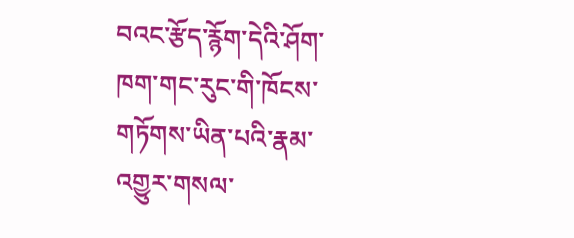བའང་རྩོད་རྙོག་དེའི་ཤོག་ཁག་གང་རུང་གི་ཁོངས་གཏོགས་ཡིན་པའི་རྣམ་འགྱུར་གསལ་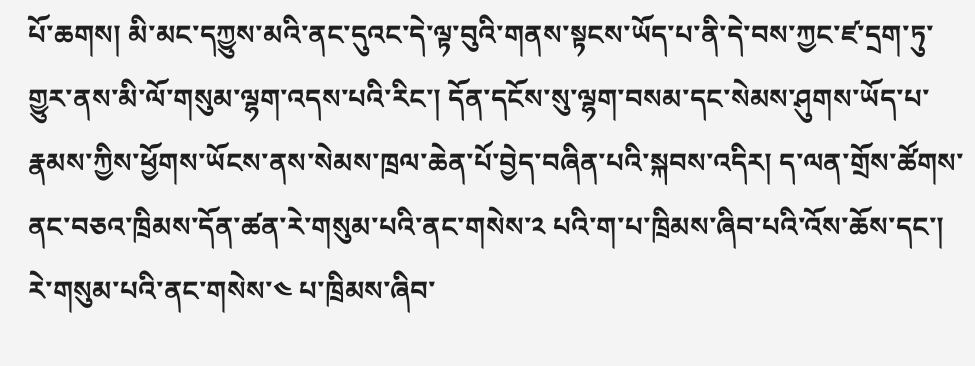པོ་ཆགས། མི་མང་དཀྱུས་མའི་ནང་དུའང་དེ་ལྟ་བུའི་གནས་སྟངས་ཡོད་པ་ནི་དེ་བས་ཀྱང་ཛ་དྲག་ཏུ་གྱུར་ནས་མི་ལོ་གསུམ་ལྷག་འདས་པའི་རིང་། དོན་དངོས་སུ་ལྷག་བསམ་དང་སེམས་ཤུགས་ཡོད་པ་རྣམས་ཀྱིས་ཕྱོགས་ཡོངས་ནས་སེམས་ཁྲལ་ཆེན་པོ་བྱེད་བཞིན་པའི་སྐབས་འདིར། ད་ལན་གྲོས་ཚོགས་ནང་བཅའ་ཁྲིམས་དོན་ཚན་རེ་གསུམ་པའི་ནང་གསེས་༢ པའི་ག་པ་ཁྲིམས་ཞིབ་པའི་འོས་ཆོས་དང་། རེ་གསུམ་པའི་ནང་གསེས་༤ པ་ཁྲིམས་ཞིབ་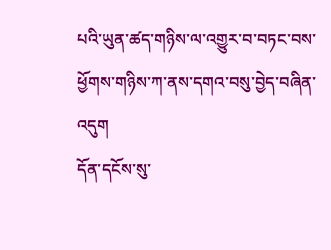པའི་ཡུན་ཚད་གཉིས་ལ་འགྱུར་བ་བཏང་བས་ཕྱོགས་གཉིས་ཀ་ནས་དགའ་བསུ་བྱེད་བཞིན་འདུག
དོན་དངོས་སུ་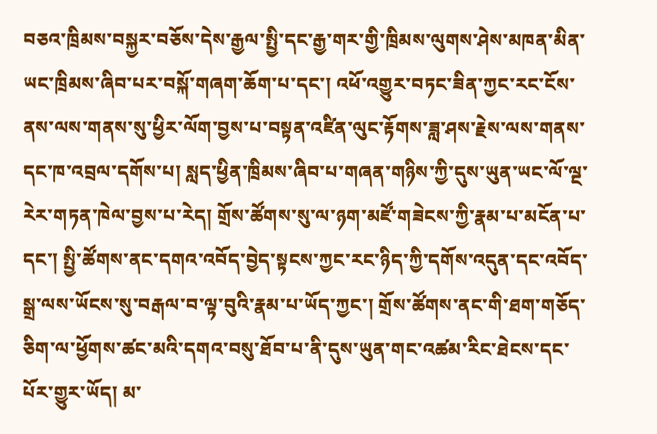བཅའ་ཁྲིམས་བསྐྱར་བཅོས་དེས་རྒྱལ་སྤྱི་དང་རྒྱ་གར་གྱི་ཁྲིམས་ལུགས་ཤེས་མཁན་མིན་ཡང་ཁྲིམས་ཞིབ་པར་བསྐོ་གཞག་ཆོག་པ་དང་། འཕོ་འགྱུར་བཏང་ཟིན་ཀྱང་རང་ངོས་ནས་ལས་གནས་སུ་ཕྱིར་ལོག་བྱས་པ་བསྟན་འཛིན་ལུང་རྟོགས་ཟླ་ཤས་རྗེས་ལས་གནས་དང་ཁ་འབྲལ་དགོས་པ། སླད་ཕྱིན་ཁྲིམས་ཞིབ་པ་གཞན་གཉིས་ཀྱི་དུས་ཡུན་ཡང་ལོ་ལྔ་རེར་གཏན་ཁེལ་བྱས་པ་རེད། གྲོས་ཚོགས་སུ་ལ་ཉག་མཛོ་གཟེངས་ཀྱི་རྣམ་པ་མངོན་པ་དང་། སྤྱི་ཚོགས་ནང་དགའ་འབོད་བྱེད་སྟངས་ཀྱང་རང་ཉིད་ཀྱི་དགོས་འདུན་དང་འབོད་སྒྲ་ལས་ཡོངས་སུ་བརྒལ་བ་ལྟ་བུའི་རྣམ་པ་ཡོད་ཀྱང་། གྲོས་ཚོགས་ནང་གི་ཐག་གཅོད་ཅིག་ལ་ཕྱོགས་ཚང་མའི་དགའ་བསུ་ཐོབ་པ་ནི་དུས་ཡུན་གང་འཚམ་རིང་ཐེངས་དང་པོར་གྱུར་ཡོད། མ་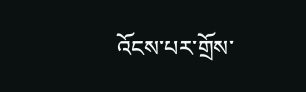འོངས་པར་གྲོས་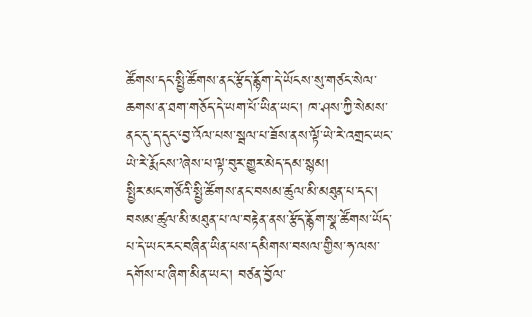ཚོགས་དང་སྤྱི་ཚོགས་ནང་རྩོད་རྙོག་དེ་ཡོངས་སུ་གཙང་སེལ་ཆགས་ན་ཐག་གཅོད་དེ་ཡག་པོ་ཡིན་ཡང་། ཁ་ཤས་ཀྱི་སེམས་ནང་དུ་ད་དུང་‘བྱ་འོལ་པས་སྦལ་པ་ཟོས་ནས་ལྟོ་ཡེ་རེ་འགྲང་ཡང་ཡེ་རེ་རྨོངས་’ཞེས་པ་ལྟ་བུར་གྱུར་མེད་དམ་སྙམ།
སྤྱིར་མང་གཙོའི་སྤྱི་ཚོགས་ནང་བསམ་ཚུལ་མི་མཐུན་པ་དང་། བསམ་ཚུལ་མི་མཐུན་པ་ལ་བརྟེན་ནས་རྩོད་རྙོག་སྣ་ཚོགས་ཡོད་པ་དེ་ཡང་རང་བཞིན་ཡིན་པས་དམིགས་བསལ་གྱིས་ཧ་ལས་དགོས་པ་ཞིག་མིན་ཡང་། བཙན་བྱོལ་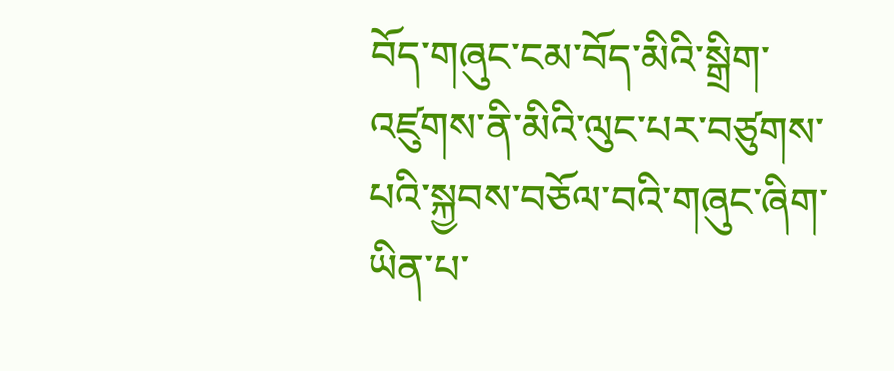བོད་གཞུང་ངམ་བོད་མིའི་སྒྲིག་འཛུགས་ནི་མིའི་ལུང་པར་བཙུགས་པའི་སྐྱབས་བཅོལ་བའི་གཞུང་ཞིག་ཡིན་པ་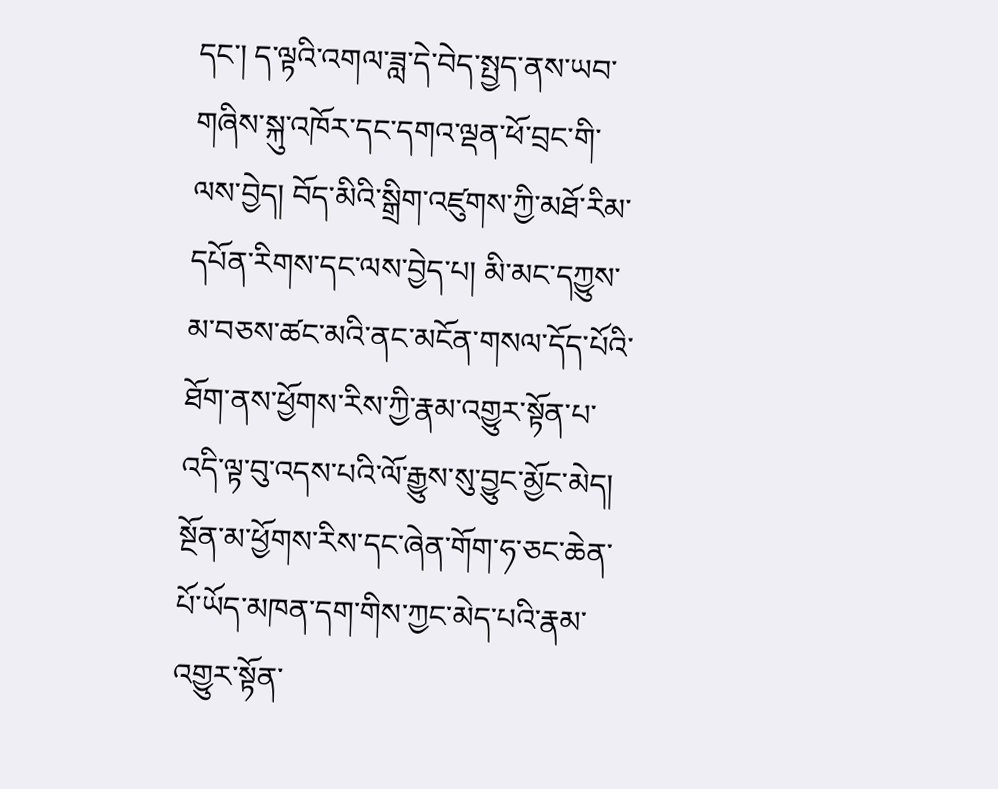དང་། ད་ལྟའི་འགལ་ཟླ་དེ་བེད་སྤྱད་ནས་ཡབ་གཞིས་སྐུ་འཁོར་དང་དགའ་ལྡན་ཕོ་བྲང་གི་ལས་བྱེད། བོད་མིའི་སྒྲིག་འཛུགས་ཀྱི་མཐོ་རིམ་དཔོན་རིགས་དང་ལས་བྱེད་པ། མི་མང་དཀྱུས་མ་བཅས་ཚང་མའི་ནང་མངོན་གསལ་དོད་པོའི་ཐོག་ནས་ཕྱོགས་རིས་ཀྱི་རྣམ་འགྱུར་སྟོན་པ་འདི་ལྟ་བུ་འདས་པའི་ལོ་རྒྱུས་སུ་བྱུང་མྱོང་མེད། སྔོན་མ་ཕྱོགས་རིས་དང་ཞེན་གོག་ཧ་ཅང་ཆེན་པོ་ཡོད་མཁན་དག་གིས་ཀྱང་མེད་པའི་རྣམ་འགྱུར་སྟོན་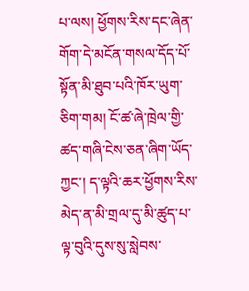པ་ལས། ཕྱོགས་རིས་དང་ཞེན་གོག་དེ་མངོན་གསལ་དོད་པོ་སྟོན་མི་ཐུབ་པའི་ཁོར་ཡུག་ཅིག་གམ། ངོ་ཚ་ཞེ་ཁྲེལ་གྱི་ཚད་གཞི་ངེས་ཅན་ཞིག་ཡོད་ཀྱང་། ད་ལྟའི་ཆར་ཕྱོགས་རིས་མེད་ན་མི་གྲལ་དུ་མི་ཚུད་པ་ལྟ་བུའི་དུས་སུ་སླེབས་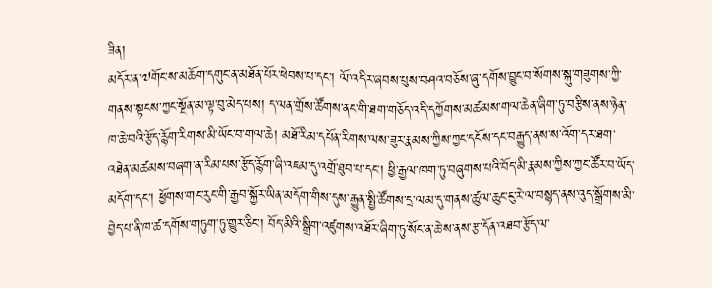ཟིན།
མདོར་ན་༧གོང་ས་མཆོག་དགུང་ན་མཐོན་པོར་ཕེབས་པ་དང་། ལོ་འདིར་ཞབས་པུས་བཤའ་བཅོས་ཞུ་དགོས་བྱུང་བ་སོགས་སྐུ་གཟུགས་ཀྱི་གནས་སྟངས་ཀྱང་སྔོན་མ་ལྟ་བུ་མེད་པས། ད་ལན་གྲོས་ཚོགས་ནང་གི་ཐག་གཅོད་འདི་དཀྱོགས་མཚམས་གལ་ཆེན་ཞིག་ཏུ་བརྩིས་ནས་ཉེན་ཁ་ཆེ་བའི་རྩོད་རྙོག་རིགས་མི་ཡོང་བ་གལ་ཆེ། མཐོ་རིམ་དཔོན་རིགས་ལས་ཟུར་རྣམས་ཀྱིས་ཀྱང་དངོས་དང་བརྒྱུད་ནས་ས་འོག་དར་ཐག་འཐེན་མཚམས་བཞག་ན་རིམ་པས་རྩོད་རྙོག་ཞི་འཇམ་དུ་འགྲོ་ཐུབ་པ་དང་། ཕྱི་རྒྱལ་ཁག་ཏུ་བཞུགས་པའི་བོད་མི་རྣམས་ཀྱིས་ཀྱང་ཚོར་བ་ཡོད་མདོག་དང་། ཕྱོགས་གང་རུང་གི་རྒྱབ་སྐྱོར་ཡིན་མདོག་གིས་དུས་རྒྱུན་སྤྱི་ཚོགས་དྲ་ལམ་དུ་གནས་ཚུལ་ཆུང་ངུ་རེ་ལ་བསྙད་ནས་འུད་སྒྲོགས་མི་བྱེད་པ་ནི་ཁ་ཚ་དགོས་གཏུག་ཏུ་གྱུར་ཅིང་། བོད་མིའི་སྒྲིག་འཛུགས་འཐོར་ཞིག་ཏུ་སོང་ན་ཆེ་ས་ནས་རྩ་དོན་འཐབ་རྩོད་ལ་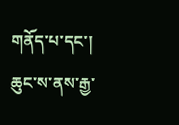གནོད་པ་དང་། ཆུང་ས་ནས་རྒྱ་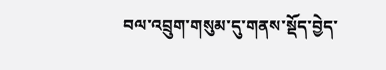བལ་འབྲུག་གསུམ་དུ་གནས་སྡོད་བྱེད་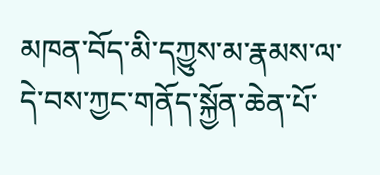མཁན་བོད་མི་དཀྱུས་མ་རྣམས་ལ་དེ་བས་ཀྱང་གནོད་སྐྱོན་ཆེན་པོ་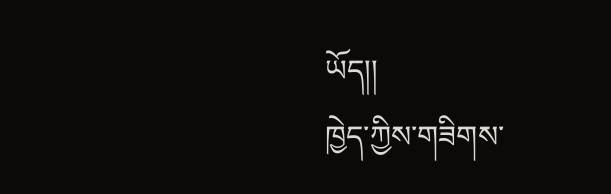ཡོད།།
ཁྱེད་ཀྱིས་གཟིགས་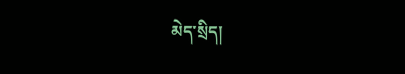མེད་སྲིད།